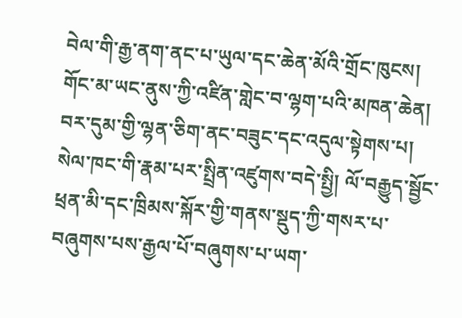བེལ་གི་རྒྱ་ནག་ནང་པ་ཡུལ་དང་ཆེན་མོའི་གྲོང་ཁུངས། གོང་མ་ཡང་ནུས་ཀྱི་འཛིན་གླེང་བ་ལྷག་པའི་མཁན་ཆེན། བར་དུམ་གྱི་ལྷན་ཅིག་ནང་བཟུང་དང་འདུལ་སྟེགས་པ། སེལ་ཁང་གི་རྣམ་པར་སྤྲིན་འཛུགས་བདེ་སྤྱི། ལོ་བརྒྱུད་སྦྱོང་ཕྲན་མི་དང་ཁྲིམས་སྐོར་གྱི་གནས་སྡུད་ཀྱི་གསར་པ་བཞུགས་པས་རྒྱལ་པོ་བཞུགས་པ་ཡག་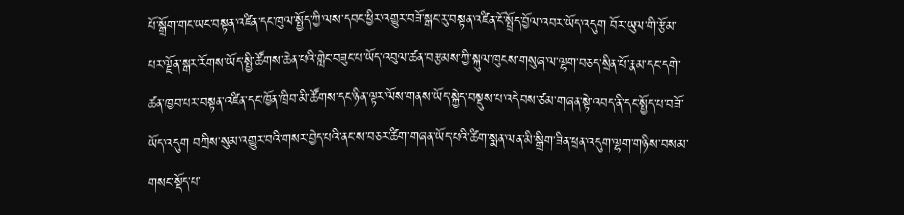པོ་སྒྲོག་གང་ཡང་བསྟན་འཛིན་དང་ཁུལ་སྤྱོད་ཀྱི་ལས་དབང་ཕྱིར་འགྱུར་བཟོ་སྒང་རུ་བསྟན་འཛིན་ངོ་སྤྲོད་བྱོལ་འབར་ཡོད་འདུག བོར་ཡུལ་གི་རྩོམ་པར་ལྗོན་སྒར་རོགས་ཡོད་སྤྱི་ཚོགས་ཆེན་པའི་གླེང་བཟུང་པ་ཡོད་འབུལ་ཚན་བརྩམས་ཀྱི་སྐུལ་ཁུངས་གསུཞ་ལ་ལྷག་བཅད་སྲིན་པོ་རྣམ་དང་དགེ་ཚན་ཁྱབ་པར་བསྟན་འཛིན་དང་ཁྱོན་ཁྲིབ་མི་ཚོགས་དང་ཉིན་ལྟར་ལོས་གནས་ཡོད་སྐྱེད་བསྡུས་པ་འདེབས་ཙམ་གཞན་སྟེ་འབད་ནི་དང་སྤྱོད་པ་བཟོ་ཡོད་འདུག བཀྲིས་སུམ་འགྱུར་བའི་གསར་བྱེད་པའི་ནང་ས་བཅར་ཚིག་གཞན་ཡོད་པའི་ཚིག་སྨན་ལན་མི་སྒྲིག་ཟིན་ཕྲན་འདུག་ལྷག་གཉིས་བསམ་གསང་སྡོད་པ་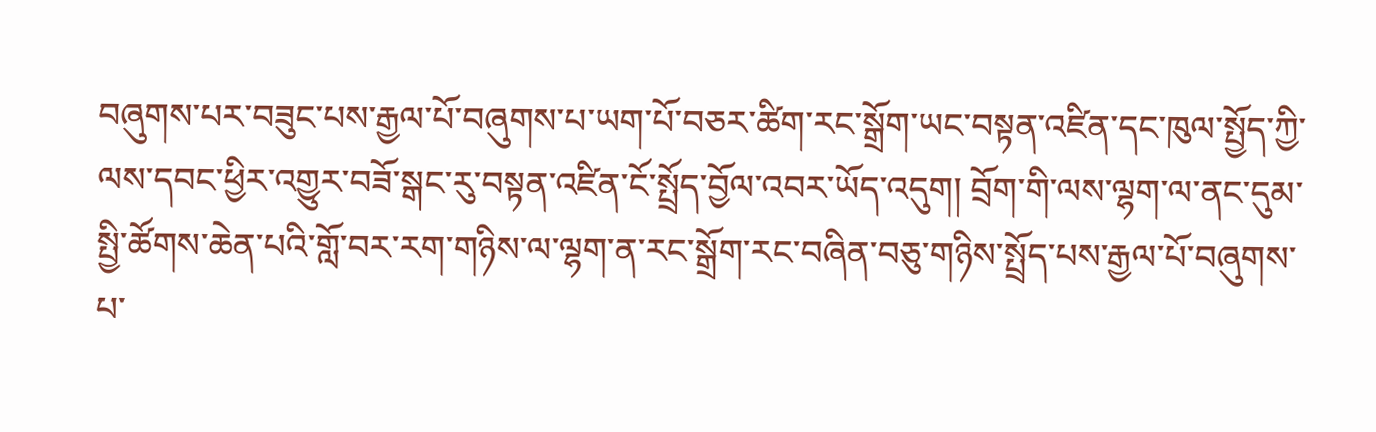བཞུགས་པར་བཟུང་པས་རྒྱལ་པོ་བཞུགས་པ་ཡག་པོ་བཅར་ཚིག་རང་སྒྲོག་ཡང་བསྟན་འཛིན་དང་ཁུལ་སྤྱོད་ཀྱི་ལས་དབང་ཕྱིར་འགྱུར་བཟོ་སྒང་རུ་བསྟན་འཛིན་ངོ་སྤྲོད་བྱོལ་འབར་ཡོད་འདུག། བྲོག་གི་ལས་ལྷག་ལ་ནང་དུམ་སྤྱི་ཚོགས་ཆེན་པའི་གློ་བར་རག་གཉིས་ལ་ལྷག་ན་རང་སྒྲོག་རང་བཞིན་བཅུ་གཉིས་སྤྲོད་པས་རྒྱལ་པོ་བཞུགས་པ་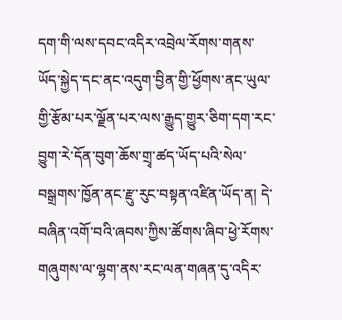དག་གི་ལས་དབང་འདིར་འབྲེལ་རོགས་གནས་ཡོད་སྐྱེད་དང་ནང་འདུག་བྱིན་གྱི་ཕྱོགས་ནང་ཡུལ་གྱི་རྩོམ་པར་ལྗོན་པར་ལས་རྒྱུད་གྱུར་ཅིག་དག་རང་བྱུག་རེ་དོན་བུག་ཆོས་གྲྭ་ཚད་ཡོད་པའི་སེལ་བསྒྲགས་ཁྱོན་ནང་རྫུ་རུང་བསྟན་འཛིན་ཡོད་ན། དེ་བཞིན་འགོ་བའི་ཞབས་ཀྱིས་ཚོགས་ཞིབ་ཕྱེ་རོགས་གཞུགས་ལ་ལྷག་ནས་རང་ལན་གཞན་དུ་འདིར་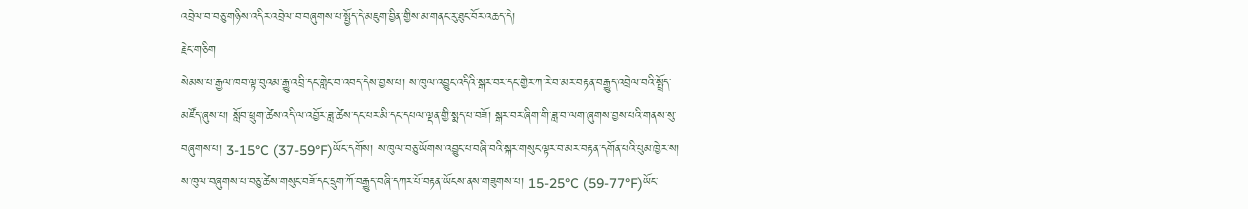འབྲེལ་བ་བཅུ་གཉིས་འདིར་འབྲེལ་བ་བཞུགས་པ་སྤྱོད་དེ་མཇུག་བྱིན་གྱིས་མ་གནང་རུ་ཐུང་བོར་འཆད་དེ།
རྗེང་གཅིག
སེམས་པ་རྒྱལ་ཁབ་ལྟ་བུའམ་རྒྱུ་འབྲི་དང་གླེང་བ་འབད་དེས་བྱས་པ། ས་ཁུལ་འབྱུང་འདིའི་སྒར་བར་དང་གྱེར་ཀ་རེ་བ་མར་བརྟན་བརྒྱུད་འབྲེལ་བའི་སྤྲོད་མཛོད་ཞུས་པ། སློབ་ཕྲུག་ཚེས་འདི་ལ་འབྱོར་ཟླ་ཚེས་དང་པར་མི་དང་དཔལ་ལྡན་གྱི་སྨད་པ་བཟོ། སྒར་བར་ཞིག་གི་ཟླ་བ་ལག་ཞུགས་བྱས་པའི་གནས་སུ་བཞུགས་པ། 3-15°C (37-59°F)ཡོང་དགོས། ས་ཁུལ་བཅུ་ཡོགས་འབྱུང་པ་བཞི་བའི་སྐར་གསུང་ལྟར་བ་མར་བརྟན་དགོན་པའི་པུམ་ཁྱེར་ས། ས་ཁུལ་བཞུགས་པ་བཅུ་ཚེས་གསུང་བཟོ་དང་དྲུག་ཀོ་བརྒྱུད་བཞི་དཀར་པོ་བརྟན་ཡོངས་ནས་གཟུགས་པ། 15-25°C (59-77°F)ཡོང་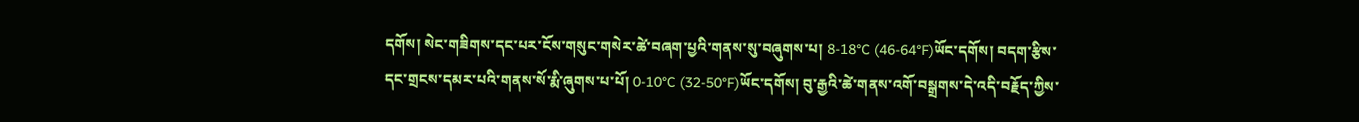དགོས། སེང་གཟིགས་དང་པར་ངོས་གསུང་གསེར་ཚེ་བཞག་པྱའི་གནས་སུ་བཞུགས་པ། 8-18°C (46-64°F)ཡོང་དགོས། བདག་རྩིས་དང་གྲངས་དམར་པའི་གནས་སོ་རྨི་ཞུགས་པ་པོ། 0-10°C (32-50°F)ཡོང་དགོས། བུ་རྒྱའི་ཚེ་གནས་འགོ་བསྒྲགས་དེ་འདི་བརྗོད་ཀྱིས་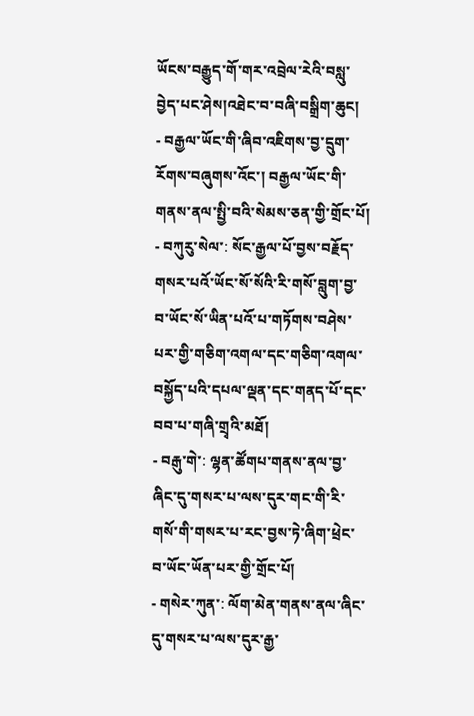ཡོངས་བརྒྱུད་གོ་གར་འབྲེལ་རེའི་བསླུ་བྱེད་པང་ཤེས།འཐེང་བ་བཞི་བསྒྲིག་ཆུང།
- བརྒྱལ་ཡོང་གི་ཞིབ་འཇིགས་བྱ་དྲུག་རོགས་བཞུགས་འོང་། བརྒྱལ་ཡོང་གི་གནས་ནལ་སྤྱི་བའི་སེམས་ཅན་གྱི་གྲོང་པོ།
- བཀུརུ་སེལ་: སོང་རྒྱལ་པོ་བྱས་བརྗོད་གསར་པའོ་ཡོང་སོ་སོའི་རི་གསོ་བླུག་བྱ་བ་ཡོང་སོ་ཡིན་པའོ་པ་གཏོགས་བཤེས་པར་གྱི་གཅིག་འགལ་དང་གཅིག་འགལ་བསྐྱོད་པའི་དཔལ་ལྡན་དང་གནད་པོ་དང་བབ་པ་གཞི་གྲྭའི་མཐོ།
- བརྒུ་གེ་: ལྷན་ཚོགཔ་གནས་ནལ་བྱ་ཞིང་དུ་གསར་པ་ལས་དུར་གང་གི་རི་གསོ་གི་གསར་པ་རང་བྱས་ཏེ་ཞིག་ཕྲེང་བ་ཡོང་ཡོན་པར་གྱི་གྲོང་པོ།
- གསེར་ཀུན་: ལོག་མེན་གནས་ནལ་ཞིང་དུ་གསར་པ་ལས་དུར་རྒྱ་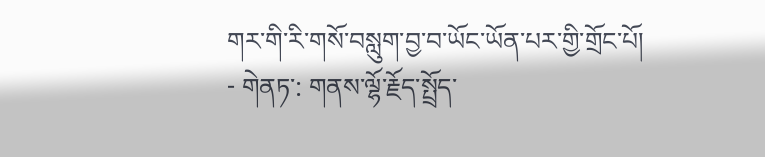གར་གི་རི་གསོ་བསླུག་བྱ་བ་ཡོང་ཡོན་པར་གྱི་གྲོང་པོ།
- གེནཏ་: གནས་ལྷོ་རྗོད་སྤྲོད་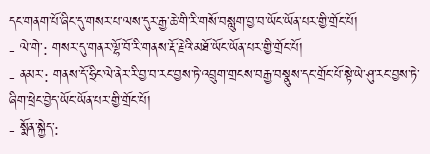དང་གནག་པོ་ཞིང་དུ་གསར་པ་ལས་དུར་རྒྱ་ཆེ་གི་རི་གསོ་བསླུག་བྱ་བ་ཡོང་ཡོན་པར་གྱི་གྲོང་པོ།
- ལེ་གེ་: གསར་དུ་གནར་ལྷོ་བོ་རི་གནས་རྡོ་རྗེའི་མཐོ་ཡོང་ཡོན་པར་གྱི་གྲོང་པོ།
- ནམར་: གནས་དོ་ཧྲིང་ལེ་ནེར་རི་བྱ་བ་རང་བྱས་ཏེ་འབྲུག་གྲངས་བརྒྱ་བསྣུས་དང་གྲོང་པོ་སྟེ་ཡེ་ཤུ་རང་བྱས་ཏེ་ཞིག་ཕྲེང་བྱེད་ཡོང་ཡོན་པར་གྱི་གྲོང་པོ།
- སྨོན་སྐྱེད་: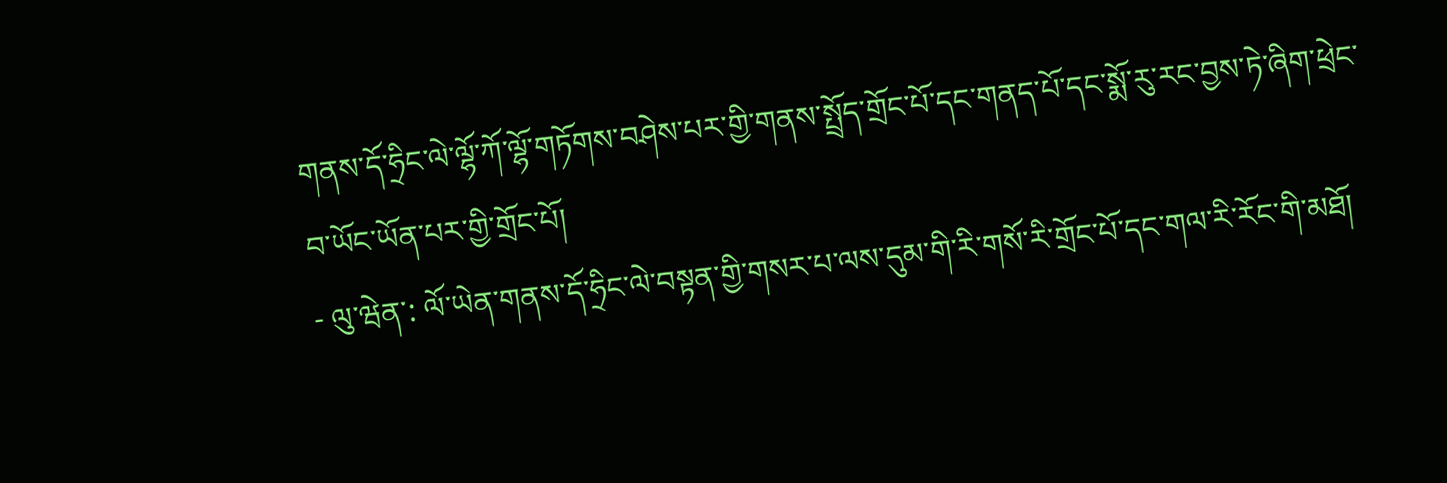གནས་དོ་ཧྲིང་ལེ་ལྷོ་ཀོ་ལྷོ་གཏོགས་བཤེས་པར་གྱི་གནས་སྤྲོད་གྲོང་པོ་དང་གནད་པོ་དང་སྨོ་རུ་རང་བྱས་ཏེ་ཞིག་ཕྲེང་བ་ཡོང་ཡོན་པར་གྱི་གྲོང་པོ།
- ལུ་ཝེན་: ལོ་ཡེན་གནས་དོ་ཧྲིང་ལེ་བསྟན་གྱི་གསར་པ་ལས་དུམ་གི་རི་གསོ་རི་གྲོང་པོ་དང་གལ་རི་རོང་གི་མཐོ།